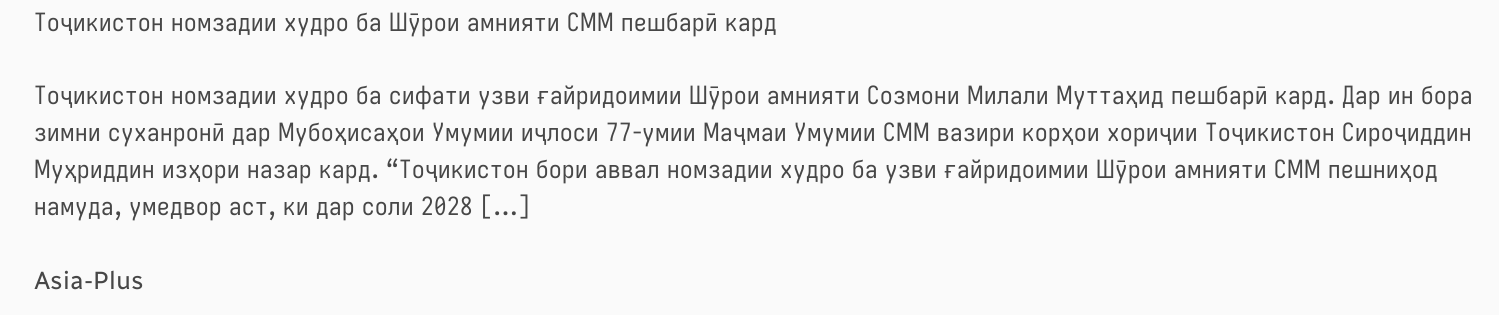Тоҷикистон номзадии худро ба Шӯрои амнияти СММ пешбарӣ кард

Тоҷикистон номзадии худро ба сифати узви ғайридоимии Шӯрои амнияти Созмони Милали Муттаҳид пешбарӣ кард. Дар ин бора зимни суханронӣ дар Мубоҳисаҳои Умумии иҷлоси 77-умии Маҷмаи Умумии СММ вазири корҳои хориҷии Тоҷикистон Сироҷиддин Муҳриддин изҳори назар кард. “Тоҷикистон бори аввал номзадии худро ба узви ғайридоимии Шӯрои амнияти СММ пешниҳод намуда, умедвор аст, ки дар соли 2028 […]

Asia-Plus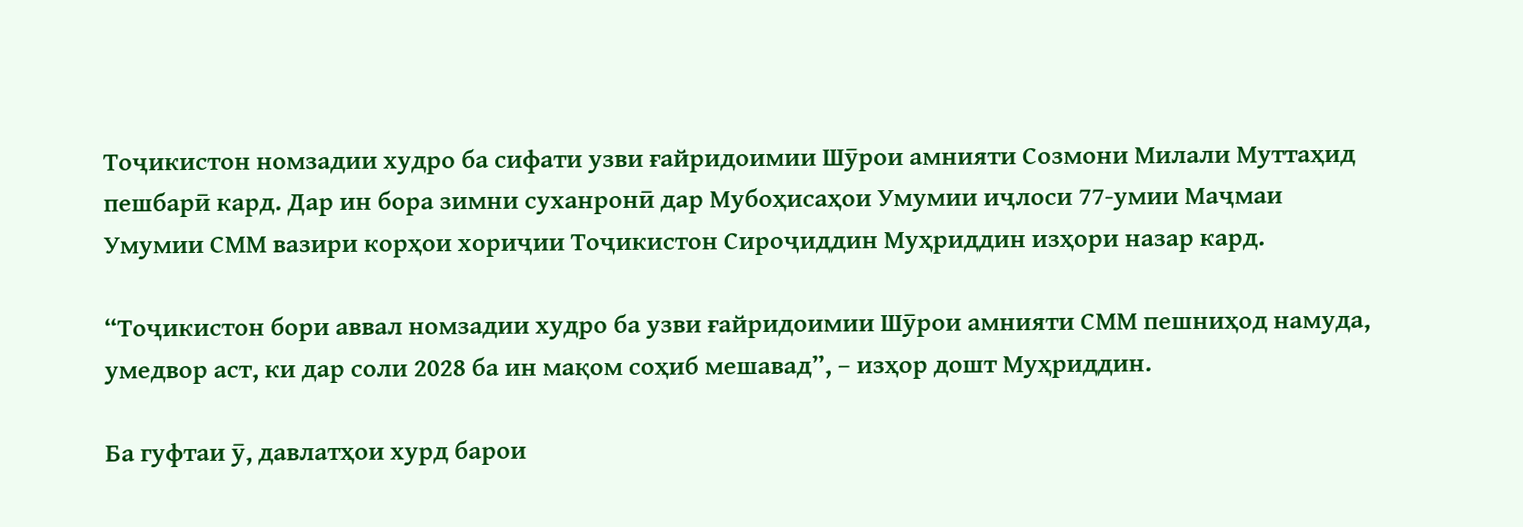Тоҷикистон номзадии худро ба сифати узви ғайридоимии Шӯрои амнияти Созмони Милали Муттаҳид пешбарӣ кард. Дар ин бора зимни суханронӣ дар Мубоҳисаҳои Умумии иҷлоси 77-умии Маҷмаи Умумии СММ вазири корҳои хориҷии Тоҷикистон Сироҷиддин Муҳриддин изҳори назар кард.

“Тоҷикистон бори аввал номзадии худро ба узви ғайридоимии Шӯрои амнияти СММ пешниҳод намуда, умедвор аст, ки дар соли 2028 ба ин мақом соҳиб мешавад”, – изҳор дошт Муҳриддин.

Ба гуфтаи ӯ, давлатҳои хурд барои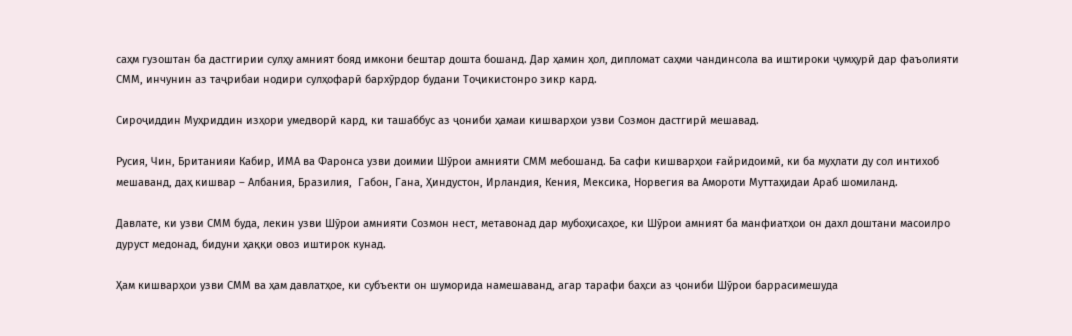саҳм гузоштан ба дастгирии сулҳу амният бояд имкони бештар дошта бошанд. Дар ҳамин ҳол, дипломат саҳми чандинсола ва иштироки ҷумҳурӣ дар фаъолияти СММ, инчунин аз таҷрибаи нодири сулҳофарӣ бархӯрдор будани Тоҷикистонро зикр кард.

Сироҷиддин Муҳриддин изҳори умедворӣ кард, ки ташаббус аз ҷониби ҳамаи кишварҳои узви Созмон дастгирӣ мешавад.

Русия, Чин, Британияи Кабир, ИМА ва Фаронса узви доимии Шӯрои амнияти СММ мебошанд. Ба сафи кишварҳои ғайридоимӣ, ки ба муҳлати ду сол интихоб мешаванд, даҳ кишвар – Албания, Бразилия,  Габон, Гана, Ҳиндустон, Ирландия, Кения, Мексика, Норвегия ва Амороти Муттаҳидаи Араб шомиланд.

Давлате, ки узви СММ буда, лекин узви Шӯрои амнияти Созмон нест, метавонад дар мубоҳисаҳое, ки Шӯрои амният ба манфиатҳои он дахл доштани масоилро дуруст медонад, бидуни ҳаққи овоз иштирок кунад.

Ҳам кишварҳои узви СММ ва ҳам давлатҳое, ки субъекти он шуморида намешаванд, агар тарафи баҳси аз ҷониби Шӯрои баррасимешуда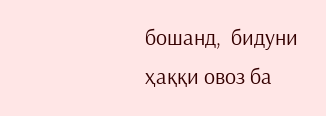бошанд,  бидуни ҳаққи овоз ба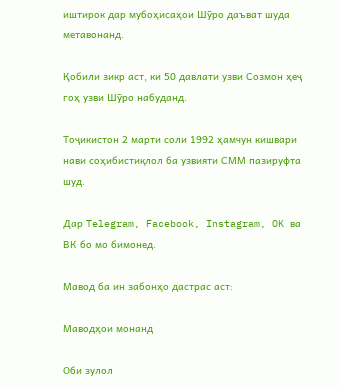иштирок дар мубоҳисаҳои Шӯро даъват шуда метавонанд.

Қобили зикр аст, ки 50 давлати узви Созмон ҳеҷ гоҳ узви Шӯро набуданд.

Тоҷикистон 2 марти соли 1992 ҳамчун кишвари нави соҳибистиқлол ба узвияти СММ пазируфта шуд.

Дар Telegram, Facebook, Instagram, OK ва ВК бо мо бимонед.

Мавод ба ин забонҳо дастрас аст:

Маводҳои монанд

Оби зулол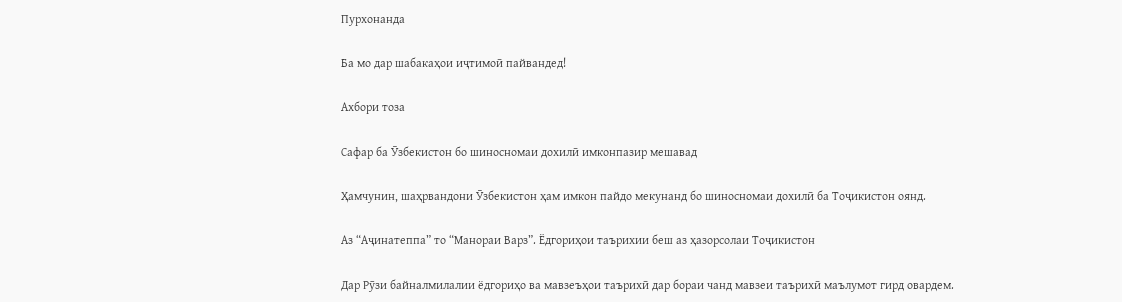Пурхонанда

Ба мо дар шабакаҳои иҷтимоӣ пайвандед!

Ахбори тоза

Сафар ба Ӯзбекистон бо шиносномаи дохилӣ имконпазир мешавад

Ҳамчунин, шаҳрвандони Ӯзбекистон ҳам имкон пайдо мекунанд бо шиносномаи дохилӣ ба Тоҷикистон оянд.

Аз “Аҷинатеппа” то “Манораи Варз”. Ёдгориҳои таърихии беш аз ҳазорсолаи Тоҷикистон

Дар Рӯзи байналмилалии ёдгориҳо ва мавзеъҳои таърихӣ дар бораи чанд мавзеи таърихӣ маълумот гирд овардем.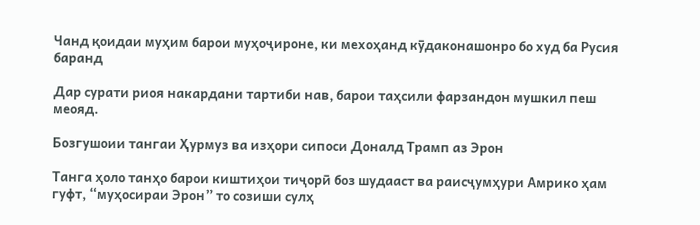Чанд қоидаи муҳим барои муҳоҷироне, ки мехоҳанд кӯдаконашонро бо худ ба Русия баранд

Дар сурати риоя накардани тартиби нав, барои таҳсили фарзандон мушкил пеш меояд.

Бозгушоии тангаи Ҳурмуз ва изҳори сипоси Доналд Трамп аз Эрон

Танга ҳоло танҳо барои киштиҳои тиҷорӣ боз шудааст ва раисҷумҳури Амрико ҳам гуфт, “муҳосираи Эрон” то созиши сулҳ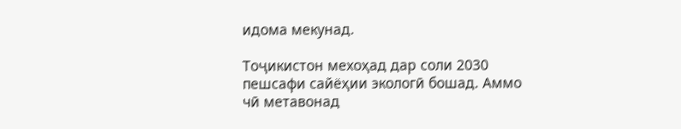идома мекунад.

Тоҷикистон мехоҳад дар соли 2030 пешсафи сайёҳии экологӣ бошад. Аммо чӣ метавонад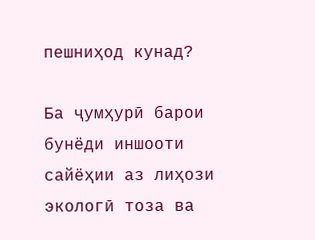пешниҳод кунад?

Ба ҷумҳурӣ барои бунёди иншооти сайёҳии аз лиҳози экологӣ тоза ва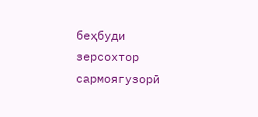беҳбуди зерсохтор сармоягузорӣ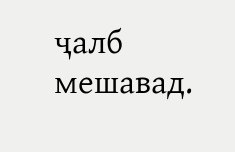ҷалб мешавад.